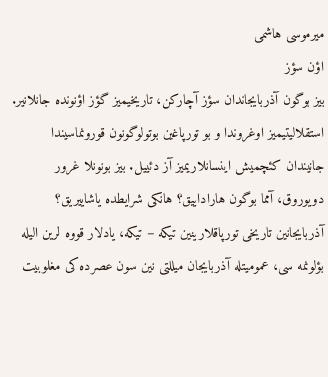ميرموسی هاشمی
اؤن سؤز
بيز بوگون آذربايجاندان سؤز آچارکن، تاريخيميز گؤز اؤنونده جانلانير. استقلاليتيميز اوغروندا و بو تورپاغين بوتولوگونون قورونماسيندا جانيندان کئچميش اينسانلاريميز آز دئييل. بيز بونونلا غرور دويوروق، آمما بوگون هاراداييق؟ هانکی شرايطده ياشاييريق؟ آذربايجانين تاريخی تورپاقلارینين تيکه – تيکه، يادلار قووه لرين اليله بؤلونمه سی، عموميتله آذربايجان ميللتی نين سون عصرده کی مغلوبيت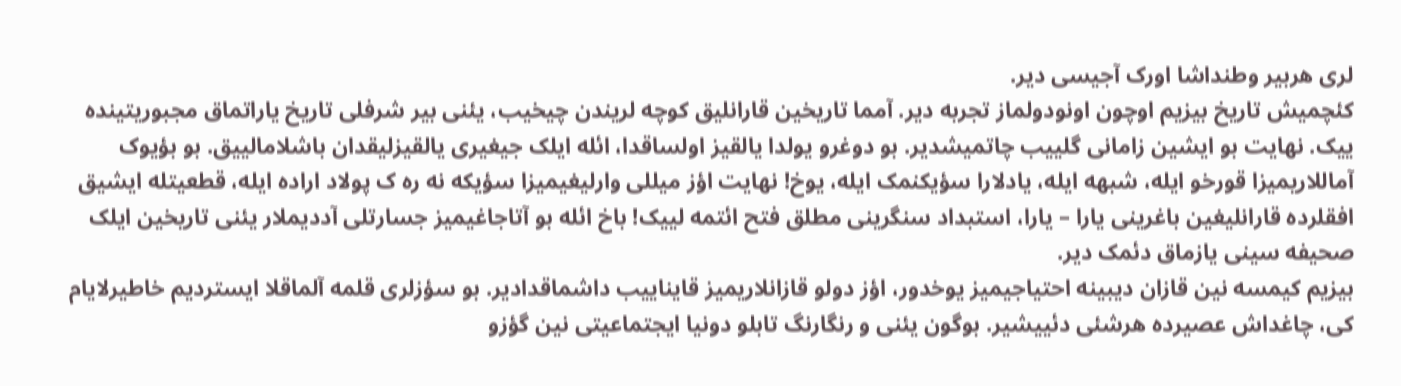لری هربير وطنداشا اورک آجيسی دير.
کئچميش تاريخ بيزيم اوچون اونودولماز تجربه دير. آمما تاريخين قارانليق کوچه لريندن چيخيب، يئنی بير شرفلی تاريخ ياراتماق مجبوريتينده ييک. نهايت بو ايشين زامانی گلييب چاتميشدير. بو دوغرو يولدا يالقيز اولساقدا، ائله ايلک جيغيری يالقيزليقدان باشلامالييق. بو بؤيوک آماللاريميزا قورخو ايله، شبهه ايله، يادلارا سؤيکنمک ايله، يوخ! نهايت اؤز ميللی وارليغيميزا سؤيکه نه ره ک پولاد اراده ايله، قطعيتله ايشيق افقلرده قارانليغين باغرينی يارا – يارا، استبداد سنگرينی مطلق فتح ائتمه لييک! باخ ائله بو آتاجاغيميز جسارتلی آدديملار يئنی تاريخين ايلک صحيفه سينی يازماق دئمک دير.
بيزيم کيمسه نين قازان ديبينه احتياجيميز يوخدور، اؤز دولو قازانلاريميز قايناييب داشماقدادير. بو سؤزلری قلمه آلماقلا ايسترديم خاطيرلايام کی، چاغداش عصيرده هرشئی دئييشير. بوگون يئنی و رنگارنگ تابلو دونيا ايجتماعيتی نين گؤزو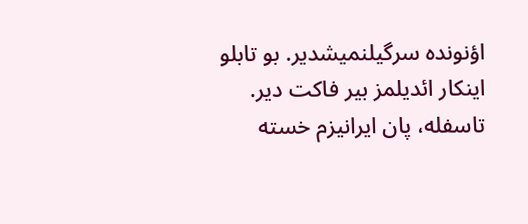اؤنونده سرگيلنميشدير. بو تابلو اينکار ائديلمز بير فاکت دير. تاسفله، پان ايرانيزم خسته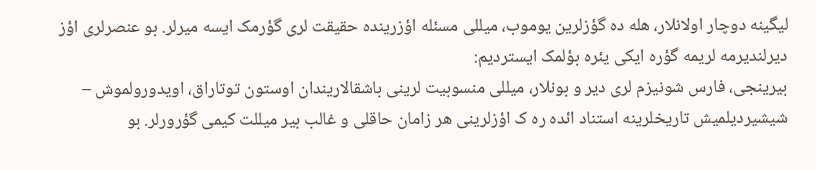ليگينه دوچار اولانلار، هله ده گؤزلرين يوموب، ميللی مسئله اؤزرينده حقيقت لری گؤرمک ايسه ميرلر. بو عنصرلری اؤز ديرلنديرمه لريمه گؤره ايکی يئره بؤلمک ايسترديم:
بيرينجی، فارس شونيزم لری دير و بونلار، ميللی منسوبيت لرينی باشقالاريندان اوستون توتاراق، اويدورولموش – شيشيرديلميش تاريخلرينه استناد ائده ره ک اؤزلرينی هر زامان حاقلی و غالب بير ميللت کيمی گؤرورلر. بو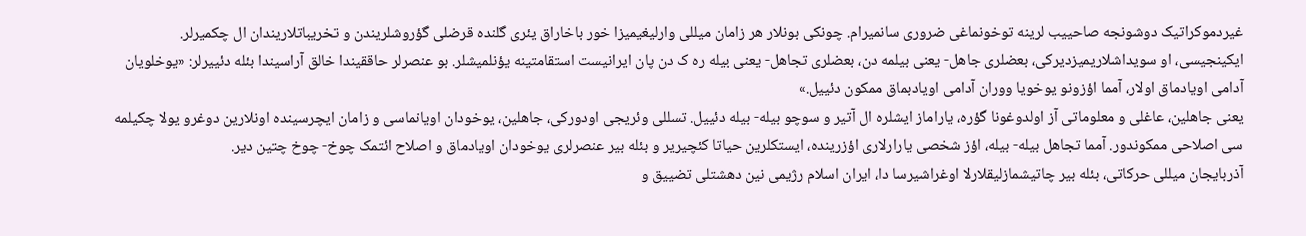غيردموکراتيک دوشونجه صاحييب لرينه توخونماغی ضروری سانميرام. چونکی بونلار هر زامان ميللی وارليغيميزا خور باخاراق يئری گلنده قرضلی گؤروشلريندن و تخريباتلاريندان ال چکميرلر.
ايکينجیسی، او سويداشلاريميزديرکی، بعضلری جاهل- يعنی بيلمه دن، بعضلری تجاهل- يعنی بيله ره ک دن پان ايرانيست استقامتينه يؤنلميشلر. بو عنصرلر حاققيندا خالق آراسيندا بئله دئييرلر: «يوخلويان آدامی اويادماق اولار، آمما اؤزونو يوخويا ووران آدامی اويادبماق ممکون دئييل.»
يعنی جاهلين، عاغلی و معلوماتی آز اولدوغونا گؤره، ياراماز ايشلره ال آتير و سوچو بيله- بيله دئييل. تسللی وئريجی اودورکی، جاهلين، يوخودان اويانماسی و زامان ايچرسينده اونلارين دوغرو يولا چکيلمه سی اصلاحی ممکوندور. آمما تجاهل بيله- بيله، اؤز شخصی يارارلاری اؤزرينده، ايستکلرين حياتا کئچيرير و بئله بير عنصرلری يوخودان اويادماق و اصلاح ائتمک چوخ- چوخ چتين دير.
آذربايجان ميللی حرکاتی، بئله بير چاتيشمازليقلارلا اوغراشيرسا دا، ايران اسلام رژيمی نين دهشتلی تضييق و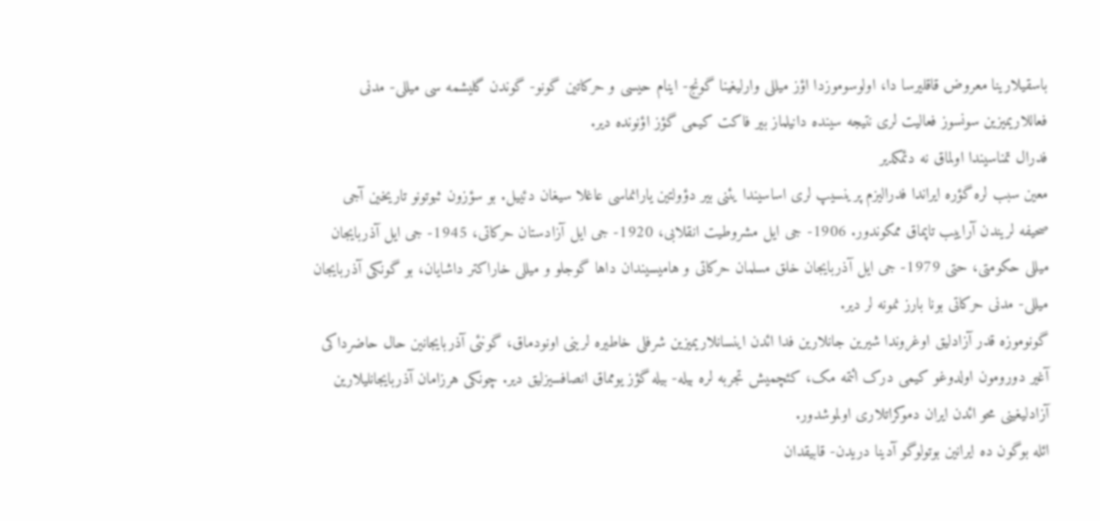باسقيلارينا معروض قاقليرسا دا، اولوسوموزدا اؤز ميللی وارليغينا گونج- اينام حيسی و حرکاتين گونو- گوندن گليشمه سی ميللی- مدنی فعاللاريميزين سونسوز فعاليت لری نتيجه سينده دانيلماز بير فاکت کيمی گؤز اؤنونده دير.
فدرال تمناسيندا اولماق نه دئمکدير
معين سبب لره گؤره ايراندا فدراليزم پرينسيپ لری اساسيندا يئنی بير دؤولتين يارانماسی عاغلا سيغان دئييل. بو سؤزون ثبوتونو تاريخين آجی صحيفه لریندن آراييب تاپماق ممکوندور. 1906- جی ايل مشروطيت انقلابی، 1920- جی ايل آزادستان حرکاتی، 1945- جی ايل آذربايجان ميللی حکومتی، حتی 1979- جی ايل آذربايجان خلق مسلمان حرکاتی و هاميسيندان داها گوجلو و ميللی خاراکتر داشايان، بو گونکی آذربايجان ميللی- مدنی حرکاتی بونا بارز نمونه لر دير.
گونوموزه قدر آزادليق اوغروندا شيرين جانلارين فدا ائدن اينسانلاريميزين شرفلی خاطيره لرينی اونودماق، گونئی آذربايجانين حال حاضرداکی آغير دورومون اولدوغو کيمی درک ائتمه مک، کئچميش تجربه لره بيله- بيله گؤز يومماق انصافسيزليق دير. چونکی هرزامان آذربايجانليلارين آزادليغینی محو ائدن ايران دموکراتلاری اولموشدور.
ائله بوگون ده ايرانين بوتولوگو آدينا دريدن- قابيقدان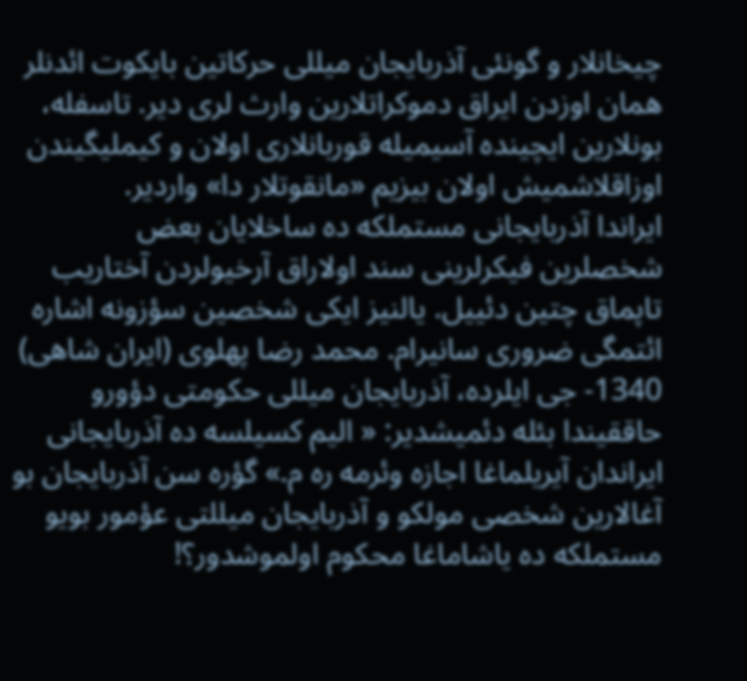چيخانلار و گونئی آذربايجان ميللی حرکاتين بايکوت ائدنلر همان اوزدن ايراق دموکراتلارين وارث لری دير. تاسفله، بونلارين ايچينده آسيميله قوربانلاری اولان و کيمليگيندن اوزاقلاشميش اولان بيزيم «مانقوتلار دا» واردير.
ايراندا آذربايجانی مستملکه ده ساخلايان بعض شخصلرين فيکرلرینی سند اولاراق آرخيولردن آختاريب تاپماق چتين دئييل. يالنيز ايکی شخصين سؤزونه اشاره ائتمگی ضروری سانيرام. محمد رضا پهلوی (ايران شاهی) 1340- جی ايلرده، آذربايجان ميللی حکومتی دؤورو حاققيندا بئله دئميشدير: « اليم کسيلسه ده آذربايجانی ايراندان آيريلماغا اجازه وئرمه ره م.» گؤره سن آذربايجان بو آغالارين شخصی مولکو و آذربايجان ميللتی عؤمور بويو مستملکه ده ياشاماغا محکوم اولموشدور؟!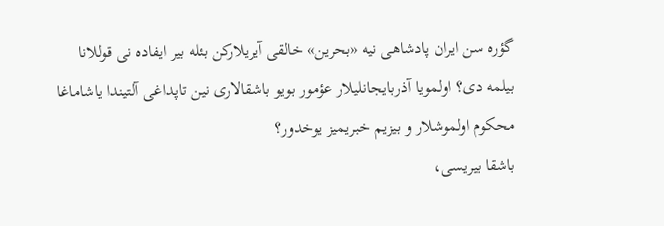گؤره سن ايران پادشاهی نيه «بحرين» خالقی آيريلارکن بئله بير ايفاده نی قوللانا بيلمه دی؟ اولمويا آذربايجانليلار عؤمور بويو باشقالاری نين تاپداغی آلتيندا ياشاماغا محکوم اولموشلار و بيزيم خبريميز يوخدور؟
باشقا بيريسی،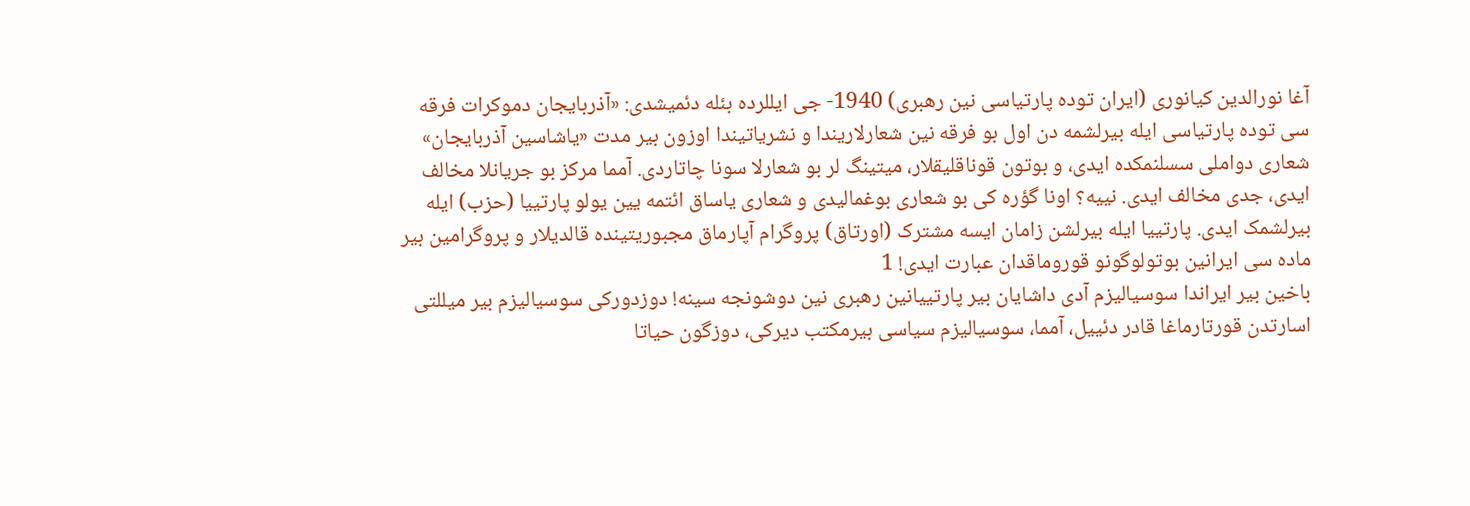آغا نورالدين کيانوری (ايران توده پارتياسی نين رهبری) 1940- جی ايللرده بئله دئميشدی: «آذربايجان دموکرات فرقه سی توده پارتياسی ايله بيرلشمه دن اول بو فرقه نين شعارلاريندا و نشرياتيندا اوزون بير مدت «ياشاسين آذربايجان» شعاری دواملی سسلنمکده ايدی، و بوتون قوناقليقلار، ميتينگ لر بو شعارلا سونا چاتاردی. آمما مرکز بو جريانلا مخالف ايدی، جدی مخالف ايدی. نييه؟ اونا گؤره کی بو شعاری بوغماليدی و شعاری ياساق ائتمه يين يولو پارتييا (حزب) ايله بيرلشمک ايدی. پارتييا ايله بيرلشن زامان ايسه مشترک (اورتاق) پروگرام آپارماق مجبوريتينده قالديلار و پروگرامين بير ماده سی ايرانين بوتولوگونو قوروماقدان عبارت ايدی! 1
باخين بير ايراندا سوسياليزم آدی داشايان بير پارتييانين رهبری نين دوشونجه سينه! دوزدورکی سوسياليزم بير ميللتی اسارتدن قورتارماغا قادر دئييل، آمما، سوسياليزم سياسی بيرمکتب ديرکی، دوزگون حياتا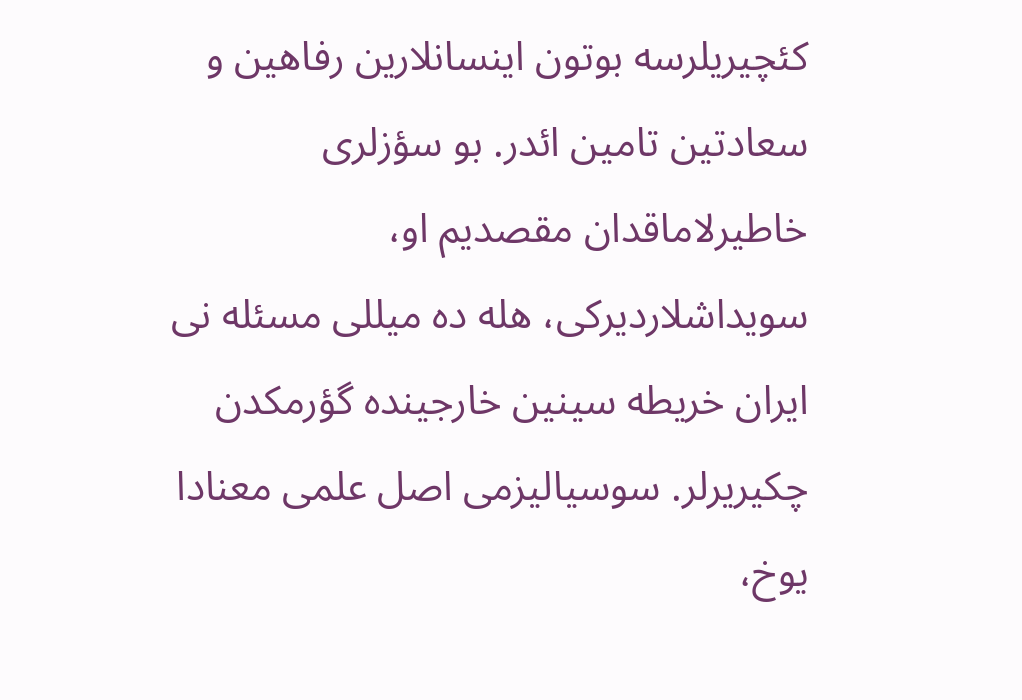کئچيريلرسه بوتون اينسانلارين رفاهین و سعادتین تامين ائدر. بو سؤزلری خاطيرلاماقدان مقصديم او، سويداشلارديرکی، هله ده ميللی مسئله نی ايران خريطه سينين خارجينده گؤرمکدن چکيريرلر. سوسياليزمی اصل علمی معنادا يوخ،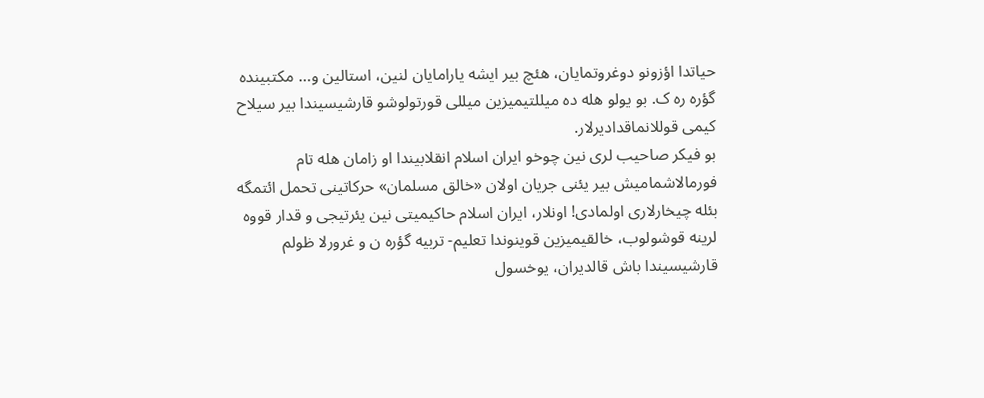حياتدا اؤزونو دوغروتمايان، هئچ بير ايشه يارامايان لنين، استالين و… مکتبينده گؤره ره ک. بو يولو هله ده ميللتيميزين ميللی قورتولوشو قارشيسيندا بير سيلاح کيمی قوللانماقداديرلار.
بو فيکر صاحيب لری نين چوخو ايران اسلام انقلابیندا او زامان هله تام فورمالاشماميش بير يئنی جريان اولان «خالق مسلمان» حرکاتينی تحمل ائتمگه بئله چيخارلاری اولمادی! اونلار، ايران اسلام حاکيميتی نين يئرتيجی و قدار قووه لرینه قوشولوب، خالقيميزين قوينوندا تعليم- تربيه گؤره ن و غرورلا ظولم قارشیسيندا باش قالديران، يوخسول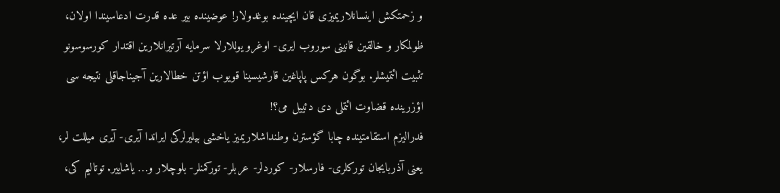و زحمتکش اينسانلاريميزی قان ايچينده بوغدولار! عوضينده بير عده قدرت ادعاسيندا اولان، ظولمکار و خالقين قانينی سوروب ايری- اوغرو يوللارلا سرمايه آرتيرانلارين اقتدار کورسوسونو تثبيت ائتميشلر. بوگون هرکس پاپاغين قارشيسينا قويوب اؤتن خطالارين آجیناجاقلی نتيجه سی اؤزرينده قضاوت ائتملی دی دئييل می؟!
فدراليزم استقامتينده چابا گؤسترن وطنداشلاريميز ياخشی بيليرلرکی ايراندا آيری- آيری ميللت لر، يعنی آذربايجان تورکلری- فارسلار- کوردلر- عربلر- تورکمنلر- بلوچلار و… ياشايير. توتاليم کی،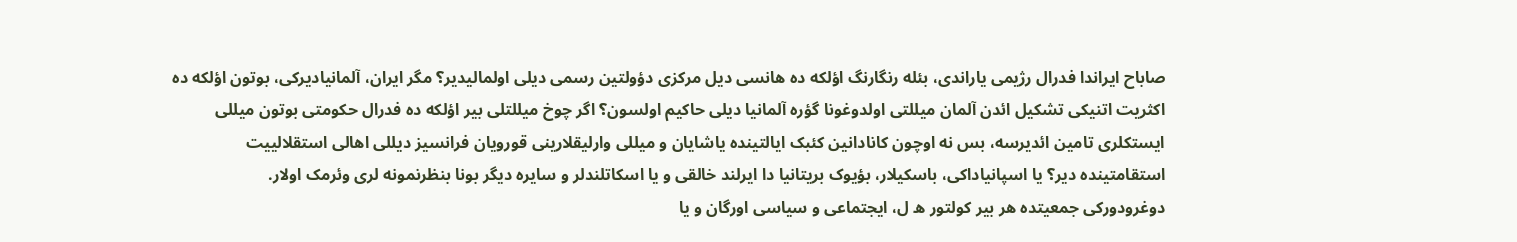صاباح ايراندا فدرال رژيمی ياراندی، بئله رنگارنگ اؤلکه ده هانسی ديل مرکزی دؤولتين رسمی ديلی اولماليدير؟ مگر ايران، آلمانياديرکی، بوتون اؤلکه ده اکثريت اتنيکی تشکيل ائدن آلمان ميللتی اولدوغونا گؤره آلمانيا ديلی حاکيم اولسون؟ اگر چوخ ميللتلی بير اؤلکه ده فدرال حکومتی بوتون ميللی ايستکلری تامين ائديرسه، بس نه اوچون کانادانين کئبک ايالتينده ياشايان و ميللی وارليقلارینی قورويان فرانسيز ديللی اهالی استقلالييت استقامتينده دير؟ يا اسپانياداکی، باسکيلار، بؤيوک بريتانيا دا ايرلند خالقی و يا اسکاتلندلر و سايره ديگر بونا بنظرنمونه لری وئرمک اولار.
دوغرودورکی جمعيتده هر بير کولتور ه ل، ايجتماعی و سياسی اورگان و يا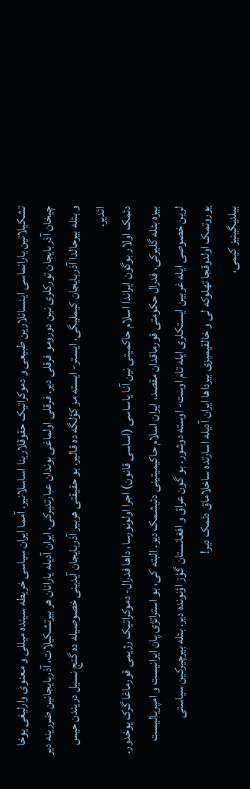تشکيلاتين يارانماسی اينسانلارين طبيعی و دموکراتيک حقوقلارینا اساسلانير. آمما ايران سياسی خريطه سينده ميللی و معنوی وارليغی يوخا چيخان آذربايجان تورکلری نين دورومو فرقلی دير. فرقلی اولماغی بوندان عبارتديرکی، ايران آديله يارانان هر بيرتشکيلات، آذربايجانين ضررينه دير و بئله بيرحالدا آذربايجان کيمليگی، ايستر- ايسته مز کؤلگه ده قالير. بو حقيقتی هربير آذربايجان آيدينی خصوصيله ده گنج نسيل دريندن حيس ائدير.
دئمک اولار بوگون ايراندا اسلام حاکميتی نين آنا ياساسی (اساسی قانون) اجرا اولونورسا، داها فدرال- دموکراتيک رژيمی قورماغا گرک يوخدور. بيزه بئله گليرکی، فدرال حکومتی قورماقدان مقصد، ايران اسلام حاکيميتينی دئيشمک دير. البته کی، بو استراتژی پان ايرانيست و امپرياليست لرين خصوصی ايله غربين ايستکلری ايله تام اوست- اوسته دوشور. بو گون عراق و افغانستان گؤز اؤنونده دير. بئله بيرچيرکين سياستی يوروتمک اولدوقجا تهلوکه لی و خالقيميزی بيرداها ايران آديله اسارتده ساخلاماق دئمک دير!
بيلديگينيز کيمی،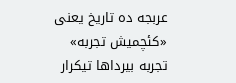عربجه ده تاريخ يعنی «کئچميش تجربه» تجربه بيرداها تيکرار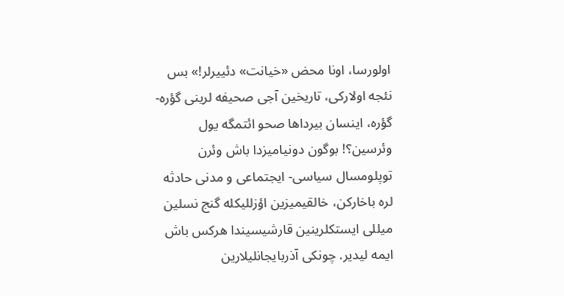اولورسا، اونا محض «خيانت» دئييرلر!» بس نئجه اولارکی، تاريخين آجی صحيفه لرينی گؤره- گؤره، اينسان بيرداها صحو ائتمگه يول وئرسين؟! بوگون دونياميزدا باش وئرن توپلومسال سياسی- ايجتماعی و مدنی حادثه لره باخارکن، خالقيميزين اؤزلليکله گنج نسلين ميللی ايستکلرينين قارشيسيندا هرکس باش ايمه ليدير. چونکی آذربايجانليلارين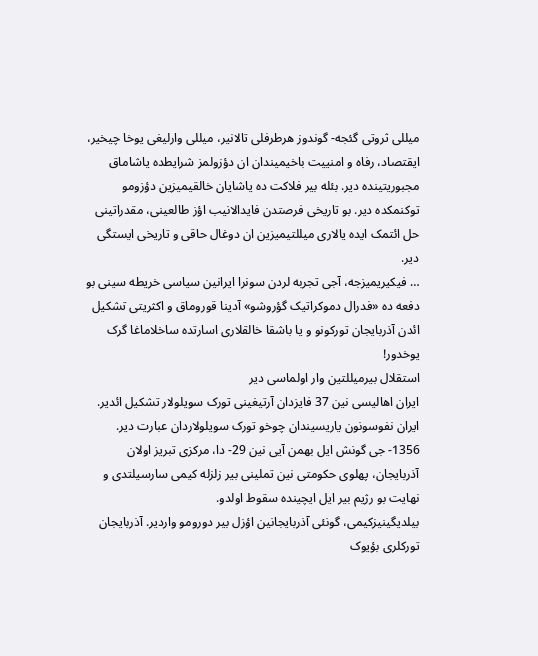ميللی ثروتی گئجه- گوندوز هرطرفلی تالانير، ميللی وارليغی يوخا چيخير، ايقتصاد، رفاه و امنييت باخيميندان ان دؤزولمز شرايطده ياشاماق مجبوريتينده دير. بئله بير فلاکت ده ياشايان خالقيميزين دؤزومو توکنمکده دير. بو تاريخی فرصتدن فايدالانيب اؤز طالعينی، مقدراتينی حل ائتمک ايده يالاری ميللتيميزين ان دوغال حاقی و تاريخی ايستگی دير.
… فيکيريميزجه، آجی تجربه لردن سونرا ايرانين سياسی خريطه سينی بو دفعه ده «فدرال دموکراتيک گؤروشو» آدينا قوروماق و اکثريتی تشکيل ائدن آذربايجان تورکونو و يا باشقا خالقلاری اسارتده ساخلاماغا گرک يوخدور!
استقلال بيرميللتين وار اولماسی دير
ايران اهالیسی نین 37 فايزدان آرتيغينی تورک سويلولار تشکيل ائدير. ايران نفوسونون ياريسيندان چوخو تورک سويلولاردان عبارت دير. 1356- جی گونش ايل بهمن آيی نين 29- دا، مرکزی تبريز اولان آذربايجان، پهلوی حکومتی نين تملينی بير زلزله کيمی سارسيلتدی و نهايت بو رژيم بير ايل ايچينده سقوط اولدو.
بيلديگينيزکيمی، گونئی آذربايجانين اؤزل بير دورومو واردير. آذربايجان تورکلری بؤيوک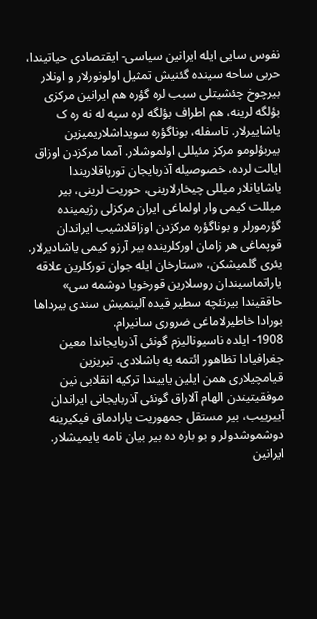نفوس سايی ايله ايرانين سياسی- ايقتصادی حياتيندا، حربی ساحه سينده گئنيش تمثيل اولونورلار و اونلار بيرچوخ چئشيتلی سبب لره گؤره هم ايرانين مرکزی بؤلگه لرينه، هم اطراف بؤلگه لره سپه له نه ره ک ياشاييرلار. تاسفله، بوناگؤره سويداشلاريميزين بيربؤلومو مرکز مئيللی اولموشلار. آمما مرکزدن اوزاق ايالت لرده، خصوصيله آذربايجان تورپاقلاريندا ياشايانلار ميللی چيخارلارينی، حوريت لرينی، بير ميللت کيمی وار اولماغی ايران مرکزلی رژيمينده گؤرمورلر و بوناگؤره مرکزدن اوزاقلاشيب ايراندان قوپماغی هر زامان اورکلرينده بير آرزو کيمی ياشاديرلار.
يئری گلميشکن، «ستارخان ايله جوان تورکلرين علاقه ياراتماسيندان روسلارين قورخويا دوشمه سی» حاققيندا بيرنئچه سطير قيده آلينميش سندی بيرداها بورادا خاطيرلاماغی ضروری سانيرام.
1908- ايلده ناسيوناليزم گونئی آذربايجاندا معين جغرافیادا تظاهور ائتمه يه باشلادی. تبريزين قيامچيلاری همن ايلين ياييندا ترکيه انقلابی نين موفقيتيندن الهام آلاراق گونئی آذربايجانی ايراندان آييرييب، بير مستقل جمهوریت يارادماق فيکيرينه دوشموشدولر و بو باره ده بير بيان نامه يايميشلار. ايرانين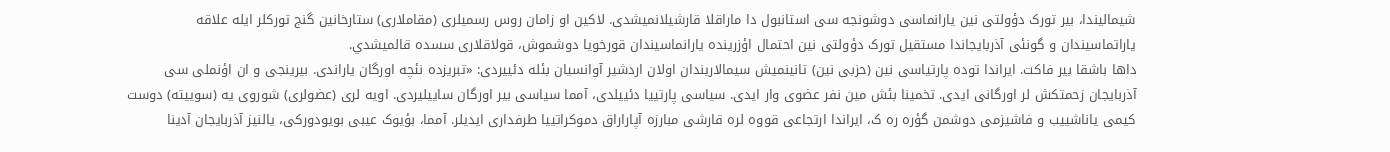شيماليندا، بير تورک دؤولتی نين يارانماسی دوشونجه سی استانبول دا ماراقلا قارشيلانميشدی. لاکين او زامان روس رسميلری (مقاملاری) ستارخانين گنج تورکلر ايله علاقه ياراتماسيندان و گونئی آذربايجاندا مستقيل تورک دؤولتی نين احتمال اؤزرينده يارانماسيندان قورخويا دوشموش، قولاقلاری سسده قالميشدي.
داها باشقا بير فاکت. ايراندا توده پارتياسی نين (حزبی نين) تانينميش سيمالاريندان اولان اردشير آوانسيان بئله دئييردی: «تبريزده نئچه اورگان ياراندی. بيرينجی و ان اؤنملی سی آذربايجان زحمتکش لر اورگانی ايدی. تخمينا بئش مين نفر عضوی وار ايدی. سياسی پارتييا دئييلدی، آمما سياسی بير اورگان ساييليردی. اويه لری (عضولری) شوروی يه (سوييته) دوست کيمی ياناشييب و فاشيزمی دوشمن گؤره ره ک، ايراندا ارتجاعی قووه لره قارشی مبارزه آپاراراق دموکراتييا طرفداری ايدیلر. آمما، بؤيوک عيبی بويودورکی، يالنيز آذربايجان آدينا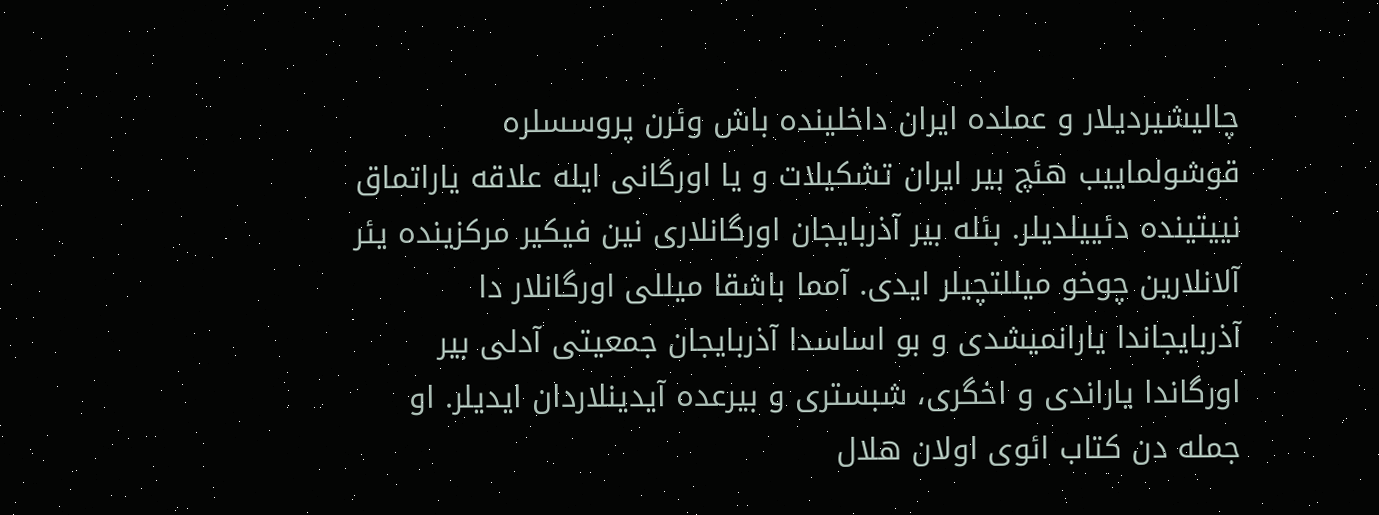چاليشيرديلار و عملده ايران داخلينده باش وئرن پروسسلره قوشولماييب هئچ بير ايران تشکيلات و يا اورگانی ايله علاقه ياراتماق نييتينده دئييلديلر. بئله بير آذربايجان اورگانلاری نين فيکير مرکزينده يئر آلانلارين چوخو ميللتچیلر ايدی. آمما باشقا ميللی اورگانلار دا آذربايجاندا يارانميشدی و بو اساسدا آذربايجان جمعيتی آدلی بير اورگاندا ياراندی و اخگری، شبستری و بيرعده آيدينلاردان ايديلر. او جمله دن کتاب ائوی اولان هلال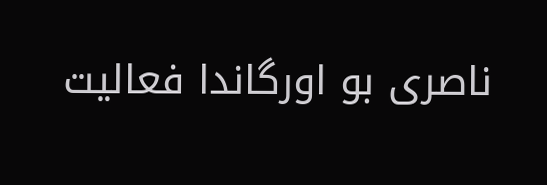ناصری بو اورگاندا فعاليت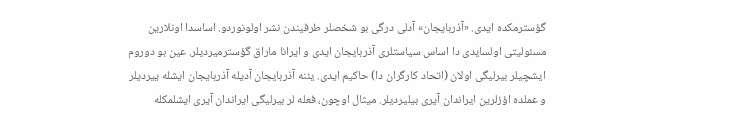گؤسترمکده ايدی. «آذربايجان» آدلی درگی بو شخصلر طرفيندن نشر اولونوردو. اساسدا اونلارين مسئوليتی اولسايدی دا اساس سياستلری آذربايجان ايدی و ايرانا ماراق گؤسترميرديلر. عين بو دوروم ايشچيلر بيرليگی اولان (اتحاد کارگران دا) حاکيم ايدی. يئنه آذربايجان آديله آذربايجان ايشله ييرديلر و عملده اؤزلرين ايراندان آيری بيليرديلر. ميثال اوچون، فعله لر بيرليگی ايراندان آيری ايشلمکله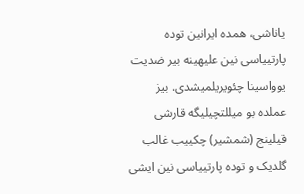ياناشی، همده ايرانين توده پارتيياسی نين عليهينه بير ضديت يوواسينا چئويريلميشدی. بيز عملده بو ميللتچیليگه قارشی قيلينج (شمشير) چکييب غالب گلديک و توده پارتيياسی نين ايشی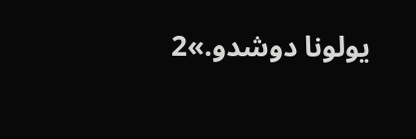يولونا دوشدو.»2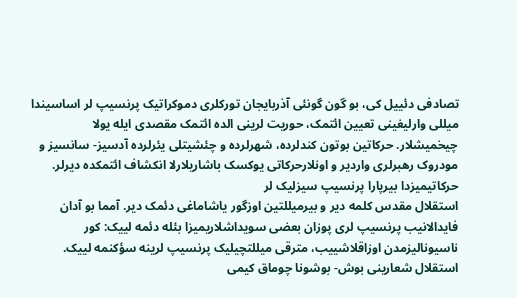تصادفی دئييل کی، بو گون گونئی آذربايجان تورکلری دموکراتيک پرنسيپ لر اساسيندا ميللی وارليغينی تعيين ائتمک، حوريت لرينی الده ائتمک مقصدی ايله يولا چيخميشلار. حرکاتين بوتون کندلرده، شهرلرده و چئشيتلی يئرلرده آدسيز- سانسيز و مودروک رهبرلری واردير و اونلارحرکاتی يوکسک باشاريلارلا انکشاف ائتمکده ديرلر.
حرکاتيميزدا بيرپارا پرنسيپ سيزليک لر
استقلال مقدس کلمه دير و بيرميللتين اوزگور ياشاماغی دئمک دير. آمما بو آدان فايدالانيب پرنسيپ لری پوزان بعضی سويداشلاريميزا بئله دئمه لييک: کور ناسيوناليزمدن اوزاقلاشييب، مترقی ميللتچيليک پرنسيپ لرينه سؤکنمه لييک. استقلال شعارينی بوش- بوشونا چوماق کيمی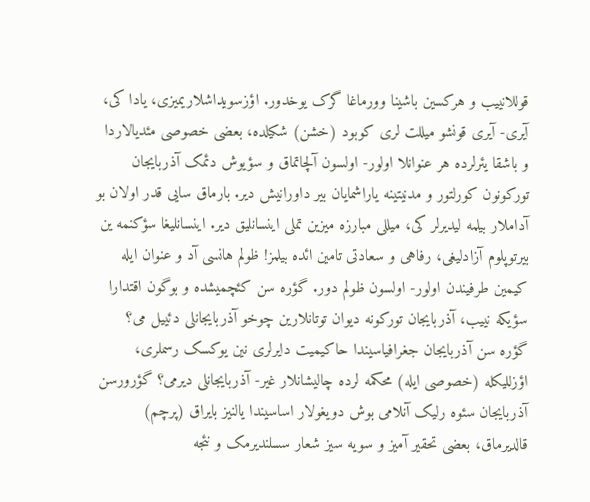قوللانييب و هرکسين باشينا وورماغا گرک يوخدور. اؤزسويداشلاريميزی، يادا کی، آيری- آيری قونشو ميللت لری کوبود (خشن) شکيلده، بعضی خصوصی مئديالاردا و باشقا يئرلرده هر عنوانلا اولور- اولسون آلچاتماق و سؤيوش دئمک آذربايجان تورکونون کورلتور و مدنيتینه ياراشمايان بير داورانيش دير. بارماق سايی قدر اولان بو آداملار بيلمه ليديرلر کی، ميللی مبارزه ميزين تملی اينسانليق دير. اينسانليغا سؤکنمه ين بيرتوپلوم آزادليغی، رفاهی و سعادتی تامين ائده بيلمز! ظولم هانسی آد و عنوان ايله کيمين طرفيندن اولور- اولسون ظولم دور. گؤره سن کئچميشده و بوگون اقتدارا سؤيکه نييب، آذربايجان تورکونه ديوان توتانلارين چوخو آذربايجانلی دئييل می؟ گؤره سن آذربايجان جغرافياسيندا حاکيميت دايرلری نين يوکسک رسملری، اؤزلليکله (خصوصی ايله) محکمه لرده چاليشانلار غير- آذربايجانلی ديرمی؟ گؤرورسن آذربايجان سئوه رليک آنلامی بوش دويغولار اساسيندا يالنيز بايراق (پرچم) قالديرماق، بعضی تحقير آميز و سويه سيز شعار سسلنديرمک و نئجه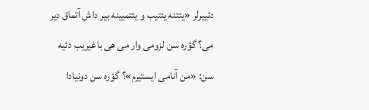دئييرلر «يئتنه يئتيب و يئتميينه بير داش آتماق دير می؟ گؤره سن لزومی وار می هی باغيريب دئيه سن: «من آنامی ايستيرم»؟ گؤره سن دونيادا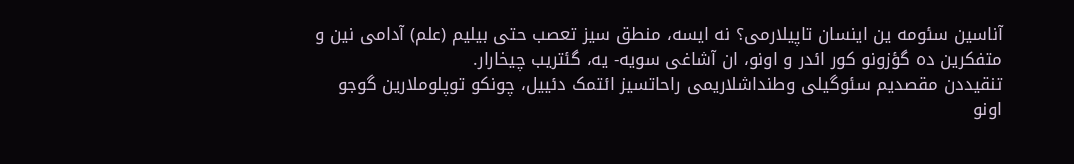آناسين سئومه ين اينسان تاپيلارمی؟ نه ايسه، منطق سيز تعصب حتی بيليم (علم) آدامی نين و متفکرين ده گؤزونو کور ائدر و اونو، ان آشاغی سويه- يه، گئتريب چيخارار.
تنقيددن مقصديم سئوگيلی وطنداشلاريمی راحاتسيز ائتمک دئييل، چونکو توپلوملارين گوجو اونو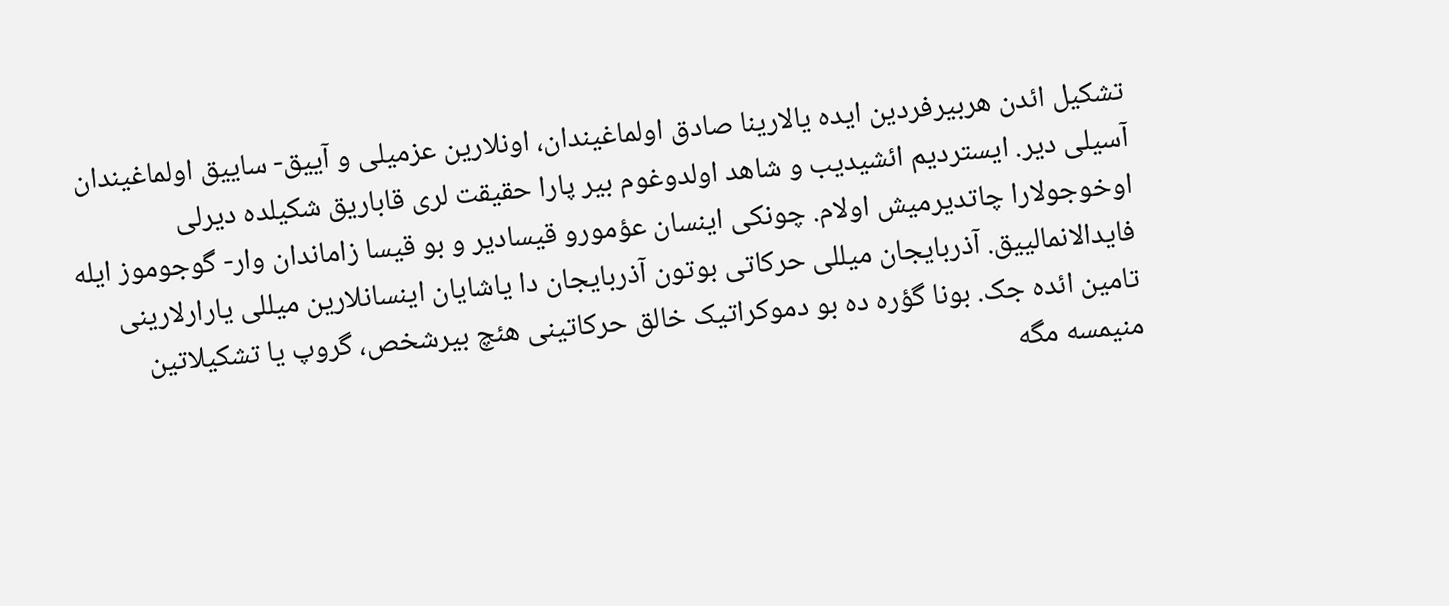تشکيل ائدن هربيرفردين ايده يالارينا صادق اولماغيندان، اونلارين عزميلی و آييق- ساييق اولماغيندان آسيلی دير. ايسترديم ائشيديب و شاهد اولدوغوم بير پارا حقيقت لری قاباريق شکيلده ديرلی اوخوجولارا چاتديرميش اولام. چونکی اينسان عؤمورو قيسادير و بو قيسا زاماندان وار- گوجوموز ايله فايدالانمالييق. آذربايجان ميللی حرکاتی بوتون آذربايجان دا ياشايان اينسانلارين ميللی يارارلارينی تامين ائده جک. بونا گؤره ده بو دموکراتيک خالق حرکاتینی هئچ بيرشخص، گروپ يا تشکيلاتين منيمسه مگه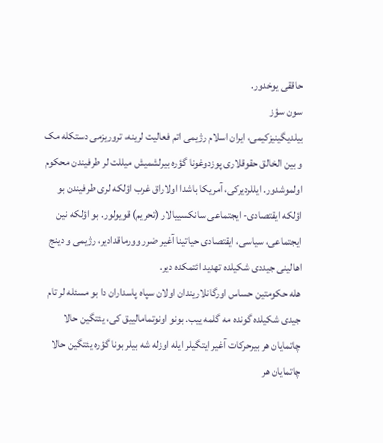حاققی يوخدور.
سون سؤز
بيلديگينيزکيمی، ايران اسلام رژيمی اتم فعاليت لرينه، تروريزمی دستکله مک و بين الخالق حقوقلاری پوزدوغونا گؤره بيرلشميش ميللت لر طرفيندن محکوم اولموشدور. ايللردیرکی، آمريکا باشدا اولاراق غرب اؤلکه لری طرفيندن بو اؤلکه ايقتصادی- ايجتماعی سانکسييالار (تحريم) قويولور. بو اؤلکه نين ايجتماعی، سياسی، ايقتصادی حياتينا آغير ضرر وورماقدادير، رژيمی و دينج اهالینی جيددی شکيلده تهديد ائتمکده دير.
هله حکومتين حساس اورگانلاريندان اولان سپاه پاسداران دا بو مسئله لر تام جيدی شکيلده گونده مه گلمه ييب. بونو اونوتمامالييق کی، يئتگين حالا چاتمايان هر بيرحرکات آغير ايتگيلر ايله اوزله شه بيلر بونا گؤره يئتگين حالا چاتمايان هر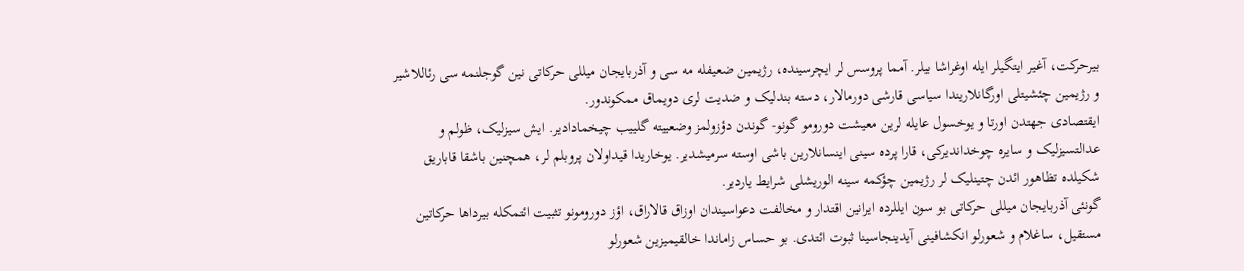بيرحرکت، آغير ايتگیلر ايله اوغراشا بيلر. آمما پروسس لر ايچرسينده، رژيمين ضعيفله مه سی و آذربايجان ميللی حرکاتی نين گوجلنمه سی رئاللاشير و رژيمين چئشيتلی اورگانلاريندا سياسی قارشی دورمالار، دسته بندليک و ضديت لری دويماق ممکوندور.
ايقتصادی جهتدن اورتا و يوخسول عايله لرين معيشت دورومو گونو- گوندن دؤزولمز وضعييته گلييب چيخمادادير. ايش سيزليک، ظولم و عدالتسيزليک و سايره چوخدانديرکی، قارا پرده سينی اينسانلارين باشی اوسته سرميشدیر. يوخاريدا قيداولان پروبلم لر، همچنين باشقا قاباريق شکيلده تظاهور ائدن چتينليک لر رژيمين چؤکمه سينه الوريشلی شرايط ياردير.
گونئی آذربايجان ميللی حرکاتی بو سون ايللرده ايرانين اقتدار و مخالفت دعواسيندان اوزاق قالاراق، اؤز دورومونو تثبيت ائتمکله بيرداها حرکاتين مستقيل، ساغلام و شعورلو انکشافينی آيدينجاسينا ثبوت ائتدی. بو حساس زاماندا خالقيميزين شعورلو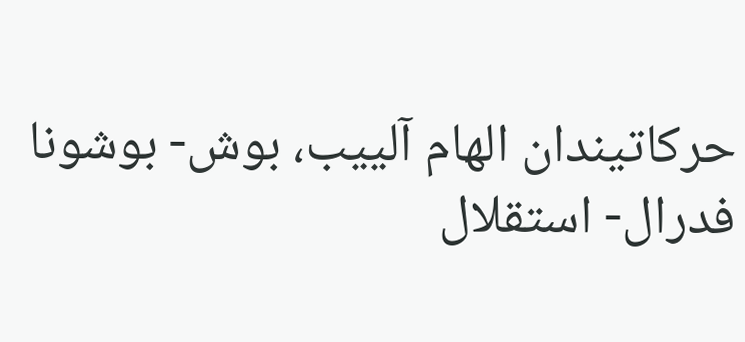حرکاتيندان الهام آلييب، بوش- بوشونا فدرال- استقلال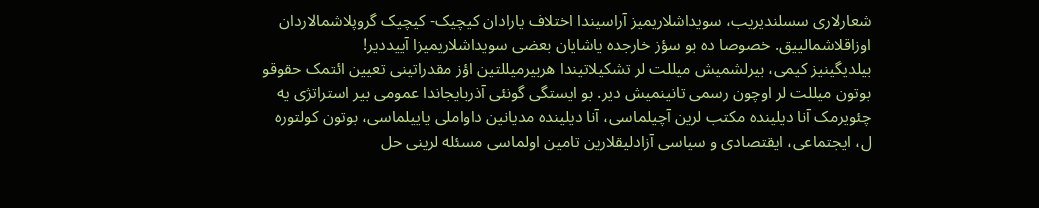شعارلاری سسلنديريب، سويداشلاريميز آراسيندا اختلاف يارادان کيچيک- کيچيک گروپلاشمالاردان اوزاقلاشمالييق. خصوصا ده بو سؤز خارجده ياشايان بعضی سويداشلاريميزا آييددير!
بيلديگينيز کيمی، بيرلشميش ميللت لر تشکيلاتيندا هربيرميللتين اؤز مقدراتينی تعيين ائتمک حقوقو بوتون ميللت لر اوچون رسمی تانينميش دير. بو ايستگی گونئی آذربايجاندا عمومی بير استراتژی يه چئويرمک آنا ديلينده مکتب لرين آچيلماسی، آنا ديلينده مديانين داواملی ياييلماسی، بوتون کولتوره ل، ايجتماعی، ايقتصادی و سياسی آزادليقلارين تامين اولماسی مسئله لرينی حل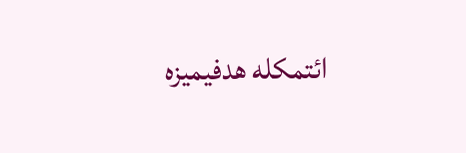ائتمکله هدفيميزه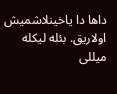داها دا ياخينلاشميش اولاريق. بئله ليکله ميللی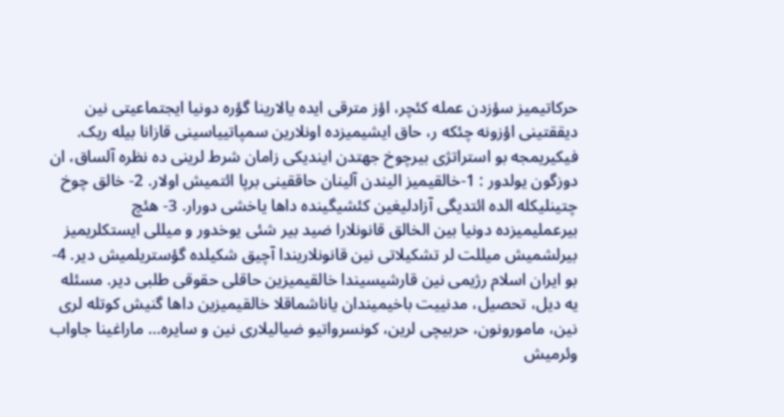حرکاتيميز سؤزدن عمله کئچر، اؤز مترقی ايده يالارينا گؤره دونيا ايجتماعيتی نين ديققتينی اؤزونه چئکه ر، حاق ايشيميزده اونلارين سمپاتيياسينی قازانا بيله ريک.
فيکيريمجه بو استراتژی بيرچوخ جهتدن ايندیکی زامان شرط لرينی ده نظره آلساق، ان دوزگون يولدور : 1-خالقيميز اليندن آلينان حاققينی برپا ائتميش اولار. 2- خالق چوخ چتينليکله الده ائتديگی آزادليغين کئشيگينده داها ياخشی دورار. 3- هئچ بيرعمليميزده دونيا بين الخالق قانونلارا ضيد بير شئی يوخدور و ميللی ايستکلريميز بيرلشميش ميللت لر تشکيلاتی نين قانونلاريندا آچيق شکيلده گؤستريلميش دير. 4- بو ايران اسلام رژيمی نين قارشيسيندا خالقيميزين حاقلی حقوقی طلبی دير. مسئله يه ديل، تحصيل، مدنييت باخيميندان ياناشماقلا خالقيميزين داها گنيش کوتله لری نين، مامورونون، حربيچی لرين، کونسرواتيو ضياليلاری نين و سايره… ماراغينا جاواب وئرميش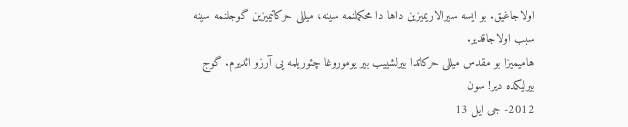اولاجاغيق. بو ايسه سيرالاريميزين داها دا محکملنمه سينه، ميللی حرکاتيميزين گوجلنمه سينه سبب اولاجاقدير.
هاميميزا بو مقدس ميللی حرکاتدا بيرلشييب بير يوموروغا چئوريلمه يی آرزو ائديرم. گوج بيرليکده دير! سون
2012- جی ايل 13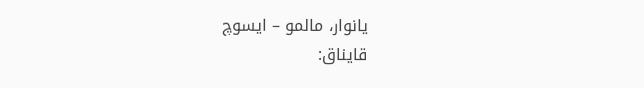يانوار، مالمو – ايسوچ
قايناق: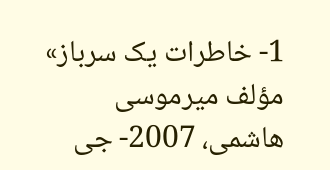1- خاطرات يک سرباز» مؤلف ميرموسی هاشمی، 2007- جی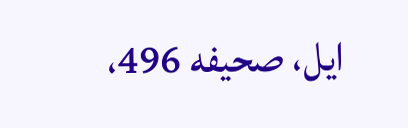ايل، صحيفه 496،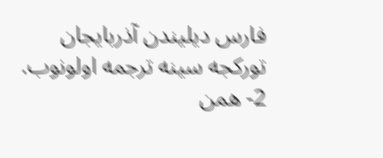فارس ديليندن آذربايجان تورکجه سينه ترجمه اولونوب.
2- همن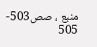منبع ، صص503- 505